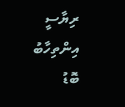ރިޔާސީ އިންތިހާބު ބޮޑު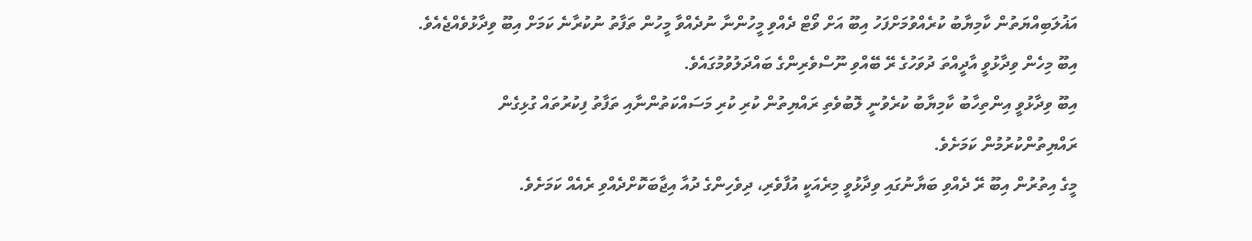އަޣުލަބިއްޔަތުން ކާމިޔާބު ކުރެއްވުމަށްފަހު އިބޫ އަށް ވޯޓް ދެއްވި މީހުންނާ ނުދެއްވާ މީހުން ތަފާތު ނުކުރާނެ ކަމަށް އިބޫ ވިދާޅުވެއްޖެއެވެ.
އިބޫ މިހެން ވިދާޅުވީ އާދީއްތަ ދުވަހުގެ ރޭ ބޭއްވި ނޫސްވެރިންގެ ބައްދަލުވުމުގައެވެ.
އިބޫ ވިދާޅުވީ އިންތިހާބު ކާމިޔާބު ކުރެވުނީ ލޮބުވެތި ރައްޔިތުން ކުރި ކުރި މަސައްކަތުންނާއި ތަފާތު ފިކުރުތައް ގުޅިގެން ރައްޔިތުންކުރުމުން ކަމަށެވެ.
މީގެ އިތުރުން އިބޫ ރޭ ދެއްވި ބަޔާނުގައި ވިދާޅުވީ މިރެއަކީ އުފާވެރި، ދިވެހިންގެ ދުއާ އިޖާބަކޮށްދެއްވި ރެއެއް ކަމަށެވެ.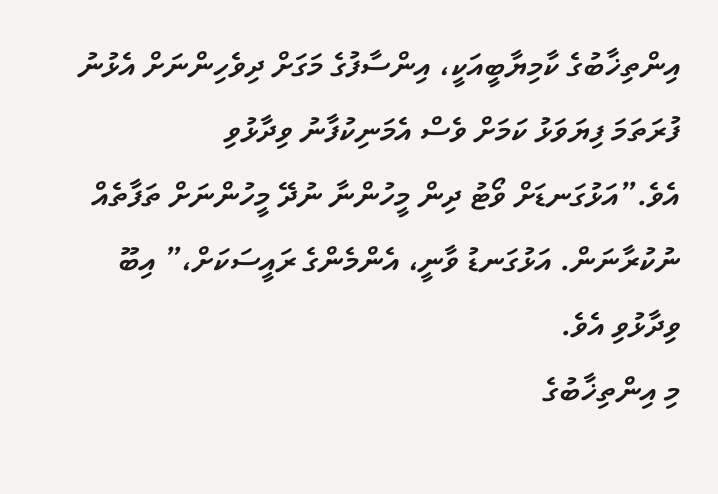އިންތިޚާބުގެ ކާމިޔާބީއަކީ، އިންސާފުގެ މަގަށް ދިވެހިންނަށް އެޅުނު ފުރަތަމަ ފިޔަވަޅު ކަމަށް ވެސް އެމަނިކުފާނު ވިދާޅުވި އެވެ.”އަޅުގަނޑަށް ވޯޓު ދިން މީހުންނާ ނުދޭ މީހުންނަށް ތަފާތެއް ނުކުރާނަން. އަޅުގަނޑު ވާނީ، އެންމެންގެ ރައީސަކަށް،” އިބޫ ވިދާޅުވި އެވެ.
މި އިންތިޚާބުގެ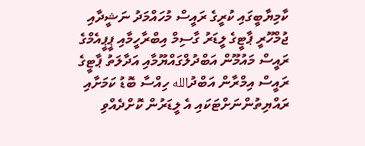ކާމިޔާބީގައި ކުރީގެ ރައީސް މުހައްމަދު ނަޝީދާއި ޖުމްހޫރީ ޕާޓީގެ ލީޑަރު ގާސިމް އިބްރާހީމާއި ޕީޕީއެމްގެ ރައީސް މައުމޫން އަބްދުލްގައްޔޫމާއި އަދާލަތު ޕާޓީގެ ރައީސް އިމްރާން އަބްދުالله ހިއްސާ ބޮޑު ކަމަށާއި ރައްޔިތުންނަށްޓަކައި އެ ލީޑަރުން ކޮށްދެއްވި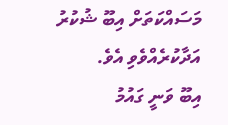މަސައްކަތަށް އިބޫ ޝުކުރު އަދާކުރެއްވެވި އެވެ.
އިބޫ ވަނީ ގައުމު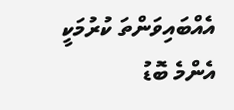އެއްބައިވަންތަ ކުރުމަކީ އެންމެ ބޮޑު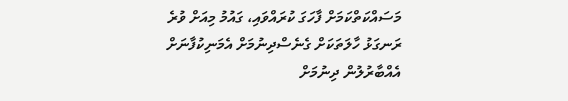މަސައްކަތްކަމަށް ފާހަގަ ކުރައްވައި، ގައުމު މިއަށް ވުރެ ރަނގަޅު ހާލަތަކަށް ގެނެސްދިނުމަށް އެމަނިކުފާނަށް އެއްބާރުލުން ދިނުމަށް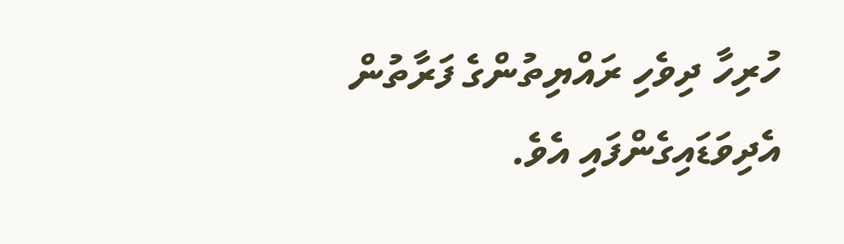ހުރިހާ ދިވެހި ރައްޔިތުންގެ ފަރާތުން އެދިވަޑައިގެންފައި އެވެ.